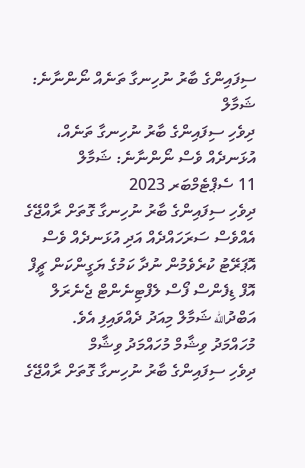ސިފައިންގެ ބާރު ނުހިނގާ ތަނެއް ނޯންނާނެ: ޝަމާލް
ދިވެހި ސިފައިންގެ ބާރު ނުހިނގާ ތަނެއް، އުޅަނދެއް ވެސް ނޯންނާނެ: ޝަމާލް
11 ސެޕްޓެމްބަރ 2023
ދިވެހި ސިފައިންގެ ބާރު ނުހިނގާ ގޮތަށް ރާއްޖޭގެ އެއްވެސް ސަރަހައްދެއް އަދި އުޅަނދެއް ވެސް އޮޕަރޭޓު ކުރެވެމުން ނުދާ ކަމުގެ ޔަގީންކަން ޗީފް އޮފް ޑިފެންސް ފޯސް ލެފްޓިނެންޓް ޖެނެރަލް އަބްދުالله ޝަމާލް މިއަދު ދެއްވައިފި އެވެ.
މުހައްމަދު ވިޝާމް މުހައްމަދު ވިޝާމް
ދިވެހި ސިފައިންގެ ބާރު ނުހިނގާ ގޮތަށް ރާއްޖޭގެ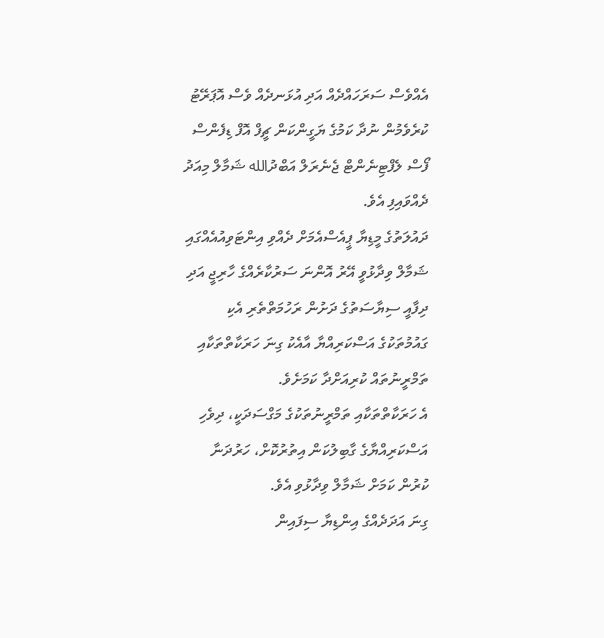އެއްވެސް ސަރަހައްދެއް އަދި އުޅަނދެއް ވެސް އޮޕަރޭޓު ކުރެވެމުން ނުދާ ކަމުގެ ޔަގީންކަން ޗީފް އޮފް ޑިފެންސް ފޯސް ލެފްޓިނެންޓް ޖެނެރަލް އަބްދުالله ޝަމާލް މިއަދު ދެއްވައިފި އެވެ.
ދައުލަތުގެ މީޑިޔާ ޕީއެސްއެމަށް ދެއްވި އިންޓަވިއުއެއްގައި ޝަމާލް ވިދާޅުވީ އޭރު އޮންނަ ސަރުކާރެއްގެ ހާރިޖީ އަދި ދިފާއީ ސިޔާސަތުގެ ދަށުން ރަހުމަތްތެރި އެކި ގައުމުތަކުގެ އަސްކަރިއްޔާ އާއެކު ގިނަ ހަރަކާތްތަކާއި ތަމްރީނުތައް ކުރިއަށްދާ ކަމަށެވެ.
އެ ހަރަކާތްތަކާއި ތަމްރީނުތަކުގެ މަގްސަދަކީ، ދިވެހި އަސްކަރިއްޔާގެ ގާބިލުކަން އިތުރުކޮށް، ހަރުދަނާ ކުރުން ކަމަށް ޝަމާލް ވިދާޅުވި އެވެ.
ގިނަ އަދަދެއްގެ އިންޑިޔާ ސިފައިން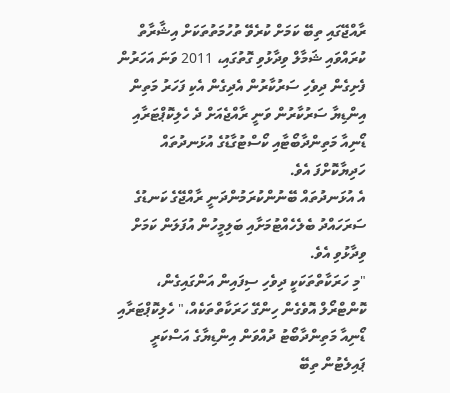ރާއްޖޭގައި ތިބޭ ކަމަށް ކުރެވޭ ތުހުމަތުތަކަށް އިޝާރާތް ކުރައްވައި ޝަމާލް ވިދާޅުވި ގޮތުގައި، 2011 ވަނަ އަހަރުން ފެށިގެން ދިވެހި ސަރުކާރުން އެދިގެން އެކި ފަހަރު މަތިން އިންޑިޔާ ސަރުކާރުން ވަނީ ރާއްޖެއަށް ދެ ހެލިކޮޕްޓަރާއި ޑޯނިއާ މަތިންދާބޯޓާއި ކޯސްޓުގާޑުގެ އުޅަނދުތައް ހަދިޔާކޮށްފަ އެވެ.
އެ އުޅަނދުތައް ބޭނުންކުރަމުންދަނީ ރާއްޖޭގެ ކަނޑުގެ ސަރަހައްދު ބެލެހެއްޓުމަށާއި ބަލިމީހުން އުފަލަން ކަމަށް ވިދާޅުވި އެވެ.
"މި ހަރަކާތްތަކަކީ ދިވެހި ސިފައިން އަންގައިގެން، ކޮންޓްރޯލް އޮވެގެން ހިންގޭ ހަރަކާތްތަކެއް،" ހެލިކޮޕްޓަރާއި ޑޯނިއާ މަތިންދާބޯޓު ދުއްވަން އިންޑިޔާގެ އަސްކަރީ ޕައިލެޓުން ތިބޭ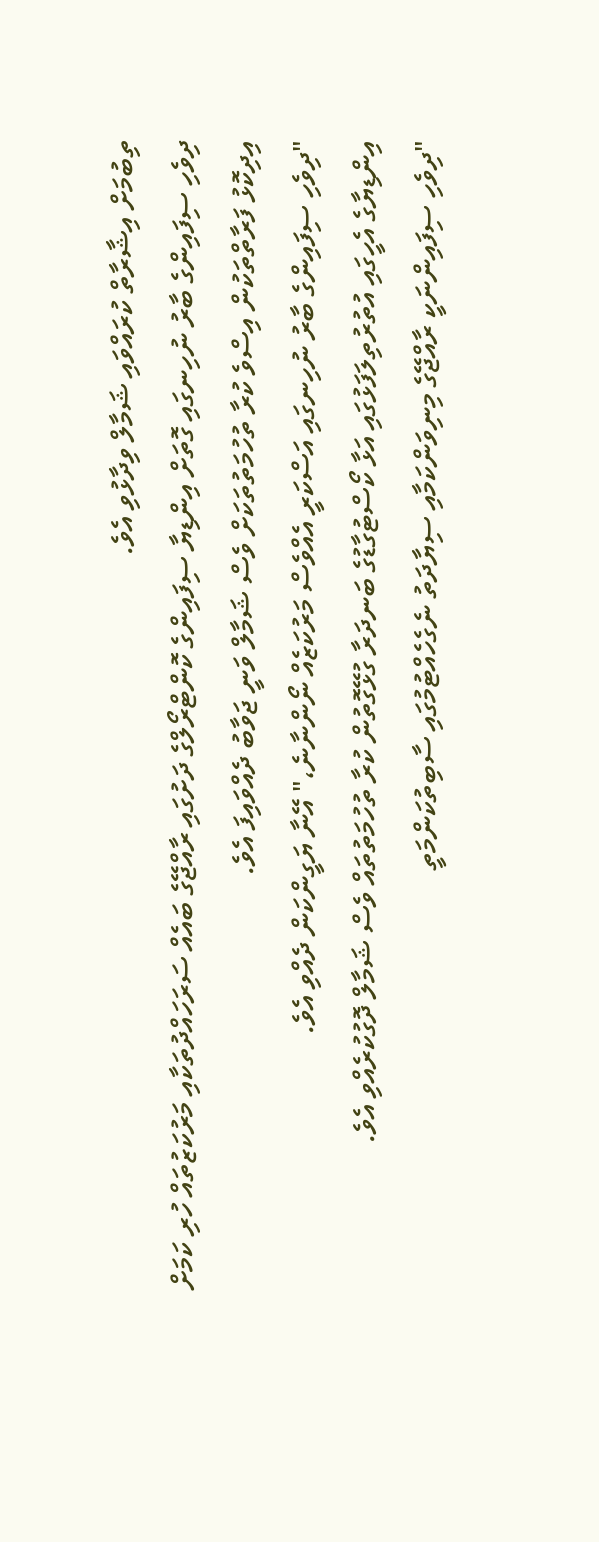ތިބުމަށް އިޝާރާތް ކުރައްވައި ޝަމާލް ވިދާޅުވި އެވެ.
ދިވެހި ސިފައިންގެ ބާރު ނުހިނގައި ގޮތަށް އިންޑިޔާ ސިފައިންގެ ކޮންޓްރޯލްގެ ދަށުގައި ރާއްޖޭގެ ބައެއް ސަރަހައްދުތަކާއި މަރުކަޒުތައް ހުރި ކަމަށް އިދިކޮޅު ފަރާތްތަކުން އިސްވެ ކުރާ ތުހުމަތުތަކަށް ވެސް ޝަމާލް ވަނީ ޖަވާބު ދެއްވައިފަ އެވެ.
"ދިވެހި ސިފައިންގެ ބާރު ނުހިނގައި އަސްކަރީ އެއްވެސް މަރުކަޒެއް ނޯންނާނެ،" އޭނާ ޔަގީންކަން ދެއްވި އެވެ.
އިންޑިޔާގެ އެހީގައި އުތުރުތިލަފަޅުގައި އަޅާ ކޯސްޓުގާޑުގެ ބަނދަރާ ގުޅޭގޮތުން ކުރާ ތުހުމަތުތައް ވެސް ޝަމާލް ދޮގުކުރެއްވި އެވެ.
"ދިވެހި ސިފައިންނަކީ ރާއްޖޭގެ މިނިވަންކަމާއި ސިޔާދަތު ނެގެހެއްޓުމުގައި ސާބިތުކަންމަތީ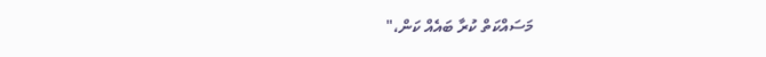މަސައްކަތް ކުރާ ބައެއް ކަން،"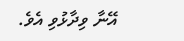އޭނާ ވިދާޅުވި އެވެ.